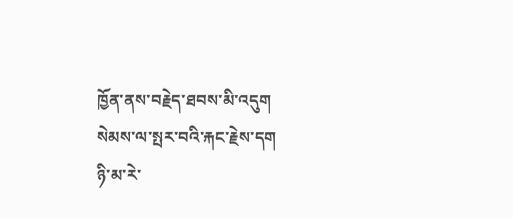ཁྱོན་ནས་བརྗེད་ཐབས་མི་འདུག
སེམས་ལ་སྤར་བའི་རྐང་རྗེས་དག
ཉི་མ་རེ་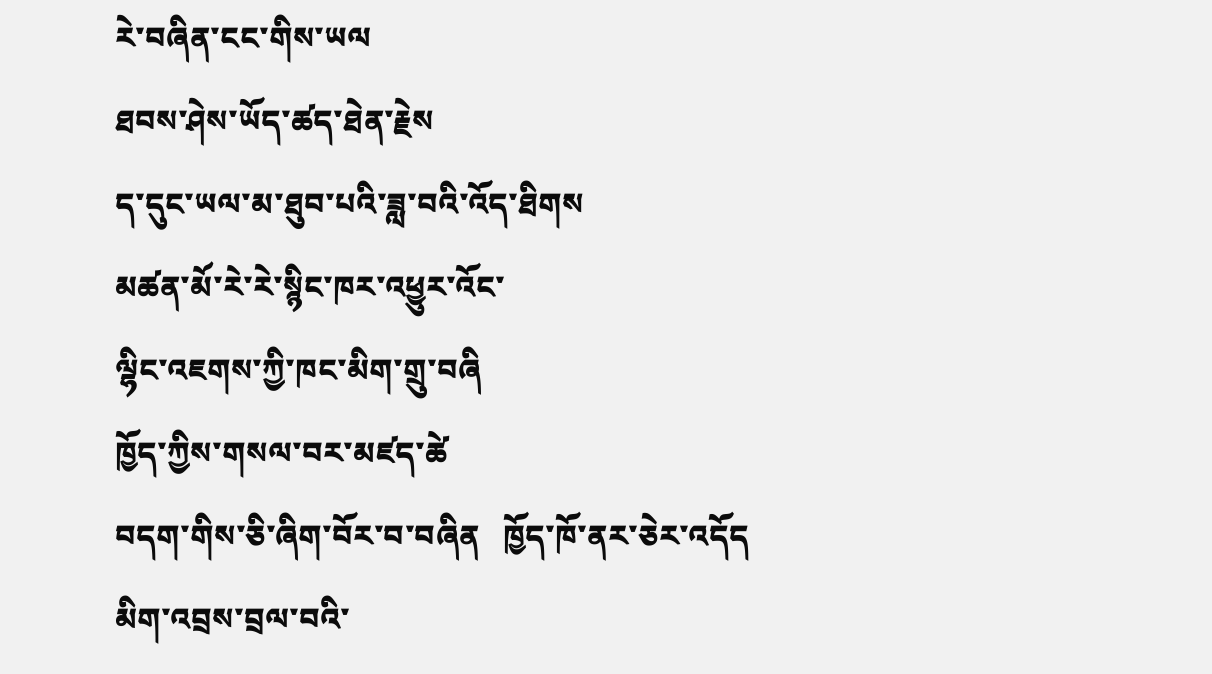རེ་བཞིན་ངང་གིས་ཡལ
ཐབས་ཤེས་ཡོད་ཚད་ཐེན་རྗེས
ད་དུང་ཡལ་མ་ཐུབ་པའི་ཟླ་བའི་འོད་ཐིགས
མཚན་མོ་རེ་རེ་སྙིང་ཁར་འཕྱུར་འོང་
ལྷིང་འཇགས་ཀྱི་ཁང་མིག་གྲུ་བཞི
ཁྱོད་ཀྱིས་གསལ་བར་མཛད་ཚེ
བདག་གིས་ཅི་ཞིག་བོར་བ་བཞིན   ཁྱོད་ཁོ་ནར་ཅེར་འདོད
མིག་འབྲས་བྲལ་བའི་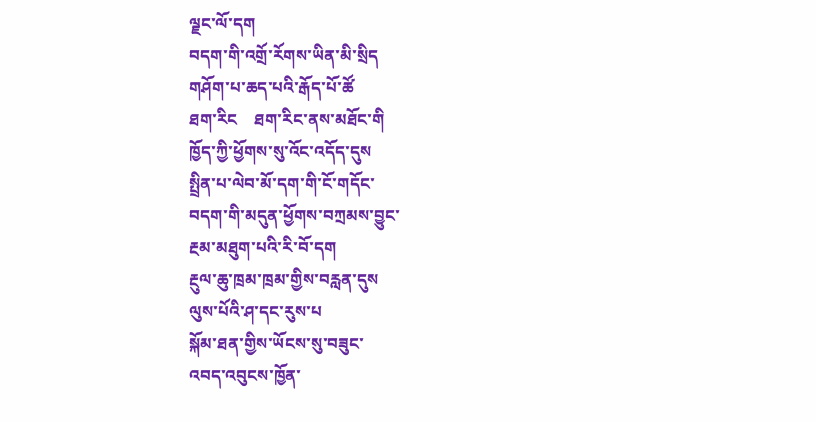ལྗང་ལོ་དག
བདག་གི་འགྲོ་རོགས་ཡིན་མི་སྲིད
གཤོག་པ་ཆད་པའི་རྒོད་པོ་ཚོ
ཐག་རིང    ཐག་རིང་ནས་མཐོང་གི
ཁྱོད་ཀྱི་ཕྱོགས་སུ་འོང་འདོད་དུས
སྤྲིན་པ་ལེབ་མོ་དག་གི་ངོ་གདོང་
བདག་གི་མདུན་ཕྱོགས་བཀྲམས་བྱུང་
རྔམ་མཐུག་པའི་རི་བོ་དག
རྔུལ་ཆུ་ཁྲམ་ཁྲམ་གྱིས་བརླན་དུས
ལུས་པོའི་ཤ་དང་རུས་པ
སྐོམ་ཐན་གྱིས་ཡོངས་སུ་བཟུང་
འབད་འབུངས་ཁྱོན་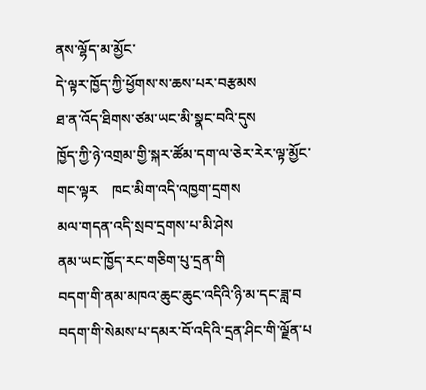ནས་ལྷོད་མ་མྱོང་
དེ་ལྟར་ཁྱོད་ཀྱི་ཕྱོགས་ས་ཆས་པར་བརྩམས
ཐ་ན་འོད་ཐིགས་ཙམ་ཡང་མི་སྣང་བའི་དུས
ཁྱོད་ཀྱི་ཉེ་འགྲམ་གྱི་སྐར་ཚོམ་དག་ལ་ཅེར་རེར་ལྟ་མྱོང་
གང་ལྟར    ཁང་མིག་འདི་འཁྱག་དྲགས
མལ་གདན་འདི་སྲབ་དྲགས་པ་མི་ཤེས
ནམ་ཡང་ཁྱོད་རང་གཅིག་པུ་དྲན་གི
བདག་གི་ནམ་མཁའ་ཆུང་ཆུང་འདིའི་ཉི་མ་དང་ཟླ་བ
བདག་གི་སེམས་པ་དམར་བོ་འདིའི་དྲན་ཤིང་གི་ལྗོན་པ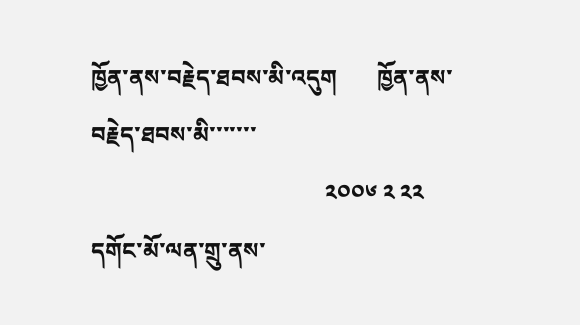ཁྱོན་ནས་བརྗེད་ཐབས་མི་འདུག       ཁྱོན་ནས་བརྗེད་ཐབས་མི་་་་་་་
                                         ༢༠༠༦ ༢ ༢༢ དགོང་མོ་ལན་གྲུ་ནས་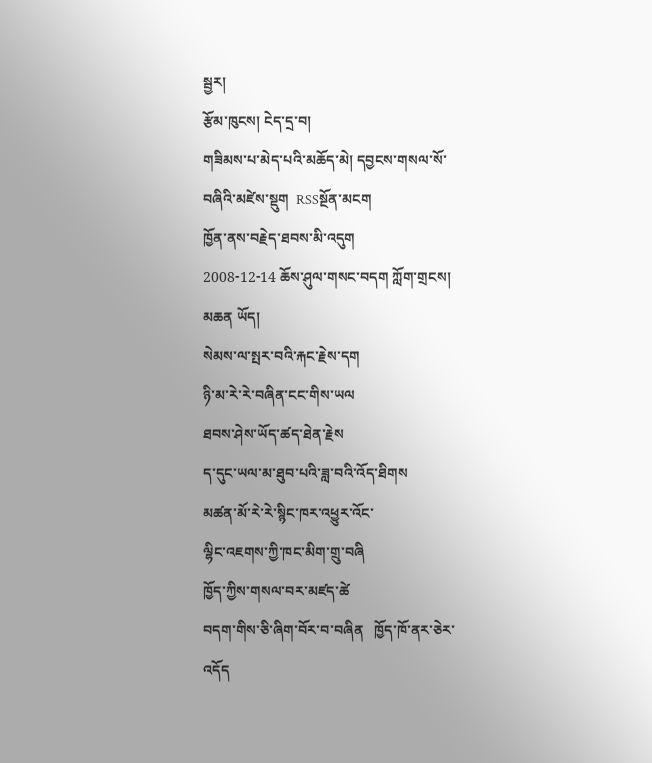སྦྱར།
རྩོམ་ཁུངས། ངེད་དྲ་བ།
གཟིམས་པ་མེད་པའི་མཆོད་མེ། དབྱངས་གསལ་སོ་བཞིའི་མཛེས་སྡུག  RSSསྔོན་མངག
ཁྱོན་ནས་བརྗེད་ཐབས་མི་འདུག
2008-12-14 ཆོས་ཤུལ་གསང་བདག ཀློག་གྲངས། མཆན ཡོད།
སེམས་ལ་སྤར་བའི་རྐང་རྗེས་དག
ཉི་མ་རེ་རེ་བཞིན་ངང་གིས་ཡལ
ཐབས་ཤེས་ཡོད་ཚད་ཐེན་རྗེས
ད་དུང་ཡལ་མ་ཐུབ་པའི་ཟླ་བའི་འོད་ཐིགས
མཚན་མོ་རེ་རེ་སྙིང་ཁར་འཕྱུར་འོང་
ལྷིང་འཇགས་ཀྱི་ཁང་མིག་གྲུ་བཞི
ཁྱོད་ཀྱིས་གསལ་བར་མཛད་ཚེ
བདག་གིས་ཅི་ཞིག་བོར་བ་བཞིན   ཁྱོད་ཁོ་ནར་ཅེར་འདོད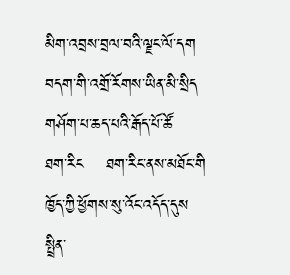མིག་འབྲས་བྲལ་བའི་ལྗང་ལོ་དག
བདག་གི་འགྲོ་རོགས་ཡིན་མི་སྲིད
གཤོག་པ་ཆད་པའི་རྒོད་པོ་ཚོ
ཐག་རིང    ཐག་རིང་ནས་མཐོང་གི
ཁྱོད་ཀྱི་ཕྱོགས་སུ་འོང་འདོད་དུས
སྤྲིན་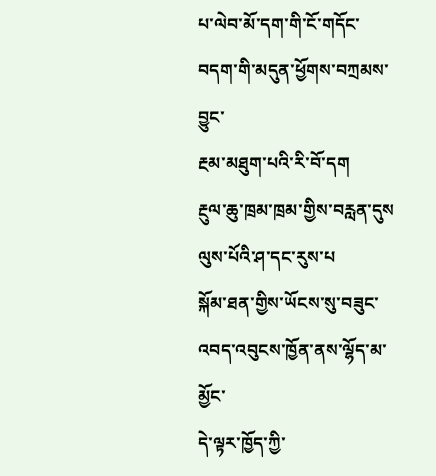པ་ལེབ་མོ་དག་གི་ངོ་གདོང་
བདག་གི་མདུན་ཕྱོགས་བཀྲམས་བྱུང་
རྔམ་མཐུག་པའི་རི་བོ་དག
རྔུལ་ཆུ་ཁྲམ་ཁྲམ་གྱིས་བརླན་དུས
ལུས་པོའི་ཤ་དང་རུས་པ
སྐོམ་ཐན་གྱིས་ཡོངས་སུ་བཟུང་
འབད་འབུངས་ཁྱོན་ནས་ལྷོད་མ་མྱོང་
དེ་ལྟར་ཁྱོད་ཀྱི་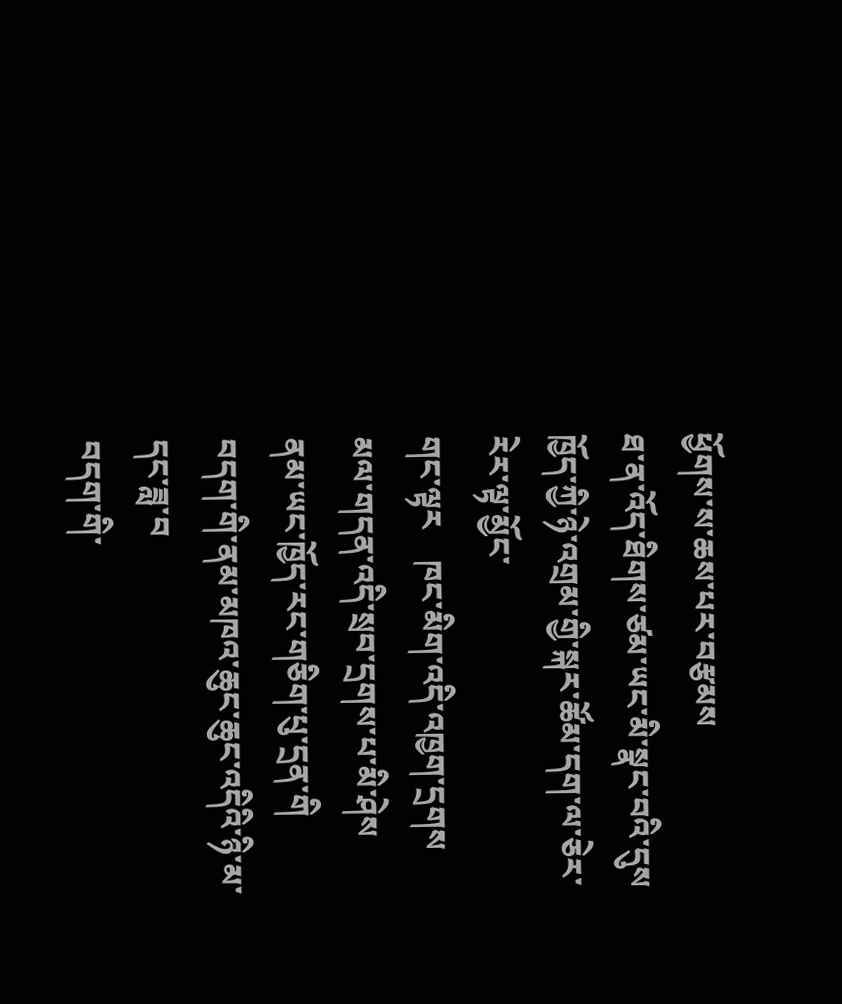ཕྱོགས་ས་ཆས་པར་བརྩམས
ཐ་ན་འོད་ཐིགས་ཙམ་ཡང་མི་སྣང་བའི་དུས
ཁྱོད་ཀྱི་ཉེ་འགྲམ་གྱི་སྐར་ཚོམ་དག་ལ་ཅེར་རེར་ལྟ་མྱོང་
གང་ལྟར    ཁང་མིག་འདི་འཁྱག་དྲགས
མལ་གདན་འདི་སྲབ་དྲགས་པ་མི་ཤེས
ནམ་ཡང་ཁྱོད་རང་གཅིག་པུ་དྲན་གི
བདག་གི་ནམ་མཁའ་ཆུང་ཆུང་འདིའི་ཉི་མ་དང་ཟླ་བ
བདག་གི་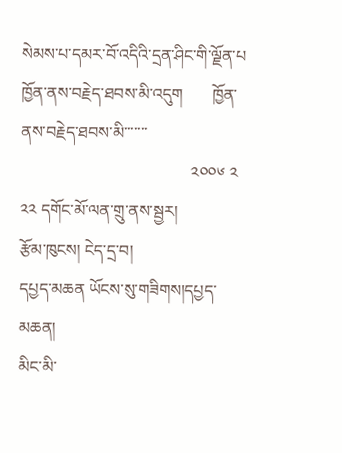སེམས་པ་དམར་བོ་འདིའི་དྲན་ཤིང་གི་ལྗོན་པ
ཁྱོན་ནས་བརྗེད་ཐབས་མི་འདུག       ཁྱོན་ནས་བརྗེད་ཐབས་མི་་་་་་་
                                         ༢༠༠༦ ༢ ༢༢ དགོང་མོ་ལན་གྲུ་ནས་སྦྱར།
རྩོམ་ཁུངས། ངེད་དྲ་བ།
དཔྱད་མཆན ཡོངས་སུ་གཟིགས།དཔྱད་མཆན།
མིང་མི་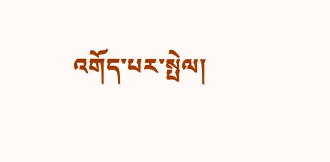འགོད་པར་སྤེལ།